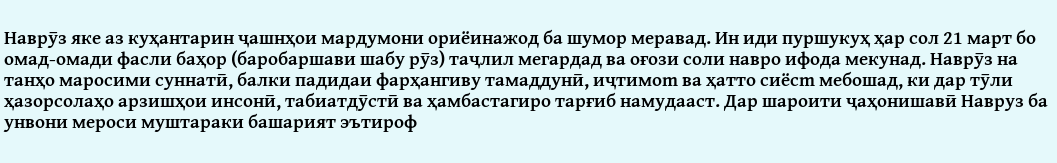Наврӯз яке аз куҳантарин ҷашнҳои мардумони ориёинажод ба шумор меравад. Ин иди пуршукуҳ ҳар сол 21 март бо омад-омади фасли баҳор (баробаршави шабу рӯз) таҷлил мегардад ва оғози соли навро ифода мекунад. Наврӯз на танҳо маросими суннатӣ, балки падидаи фарҳангиву тамаддунӣ, иҷтимоm ва ҳатто сиёсm мебошад, ки дар тӯли ҳазорсолаҳо арзишҳои инсонӣ, табиатдӯстӣ ва ҳамбастагиро тарғиб намудааст. Дар шароити ҷаҳонишавӣ Навруз ба унвони мероси муштараки башарият эътироф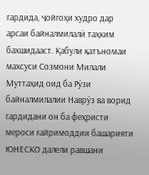гардида, ҷойгоҳи худро дар арсаи байналмилалӣ таҳким бахшидааст. Қабули қатъномаи махсуси Созмони Милали Муттаҳид оид ба Рӯзи байналмилалии Наврӯз ва ворид гардидани он ба феҳристи мероси ғайримоддии башарияти ЮНЕСКО далели равшани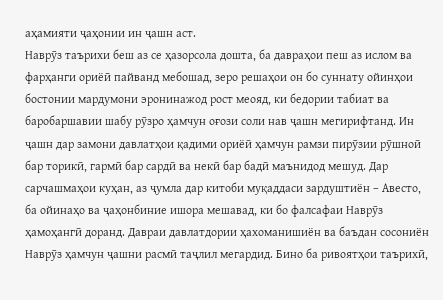аҳамияти ҷаҳонии ин ҷашн аст.
Наврӯз таърихи беш аз се ҳазорсола дошта, ба давраҳои пеш аз ислом ва фарҳанги ориёӣ пайванд мебошад, зеро решаҳои он бо суннату ойинҳои бостонии мардумони эронинажод рост меояд, ки бедории табиат ва баробаршавии шабу рӯзро ҳамчун оғози соли нав ҷашн мегирифтанд. Ин ҷашн дар замони давлатҳои қадими ориёӣ ҳамчун рамзи пирӯзии рӯшноӣ бар торикӣ, гармӣ бар сардӣ ва некӣ бар бадӣ маънидод мешуд. Дар сарчашмаҳои куҳан, аз ҷумла дар китоби муқаддаси зардуштиён – Авесто, ба ойинаҳо ва ҷаҳонбиние ишора мешавад, ки бо фалсафаи Наврӯз ҳамоҳангӣ доранд. Давраи давлатдории ҳахоманишиён ва баъдан сосониён Наврӯз ҳамчун ҷашни расмӣ таҷлил мегардид. Бино ба ривоятҳои таърихӣ,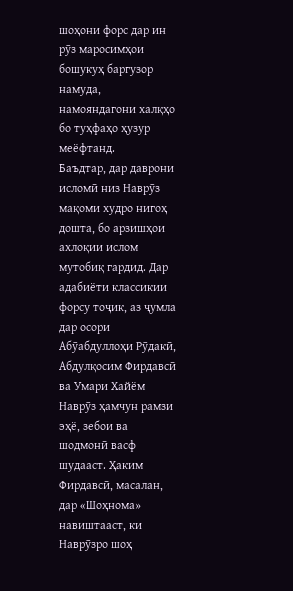шоҳони форс дар ин рӯз маросимҳои бошукуҳ баргузор намуда, намояндагони халқҳо бо туҳфаҳо ҳузур меёфтанд.
Баъдтар, дар даврони исломӣ низ Наврӯз мақоми худро нигоҳ дошта, бо арзишҳои ахлоқии ислом мутобиқ гардид. Дар адабиёти классикии форсу тоҷик, аз ҷумла дар осори Абӯабдуллоҳи Рӯдакӣ, Абдулқосим Фирдавсӣ ва Умари Хайём Наврӯз ҳамчун рамзи эҳё, зебои ва шодмонӣ васф шудааст. Ҳаким Фирдавсӣ, масалан, дар «Шоҳнома» навиштааст, ки Наврӯзро шоҳ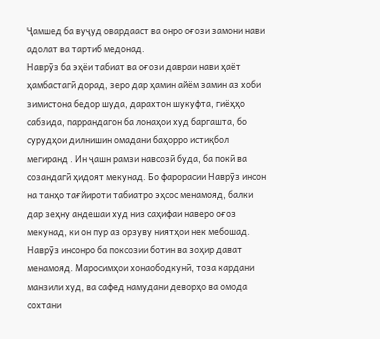Ҷамшед ба вуҷуд овардааст ва онро оғози замони нави адолат ва тартиб медонад.
Наврӯз ба эҳёи табиат ва оғози давраи нави ҳаёт ҳамбастагӣ дорад, зеро дар ҳамин айём замин аз хоби зимистона бедор шуда, дарахтон шукуфта, гиёҳҳо сабзида, паррандагон ба лонаҳои худ баргашта, бо сурудҳои дилнишин омадани баҳорро истиқбол мегиранд . Ин ҷашн рамзи навсозӣ буда, ба покӣ ва созандагӣ ҳидоят мекунад. Бо фарорасии Наврӯз инсон на танҳо тағйироти табиатро эҳсос менамояд, балки дар зеҳну андешаи худ низ саҳифаи наверо оғоз мекунад, ки он пур аз орзуву ниятҳои нек мебошад. Наврӯз инсонро ба поксозии ботин ва зоҳир дават менамояд. Маросимҳои хонаободкунӣ, тоза кардани манзили худ, ва сафед намудани деворҳо ва омода сохтани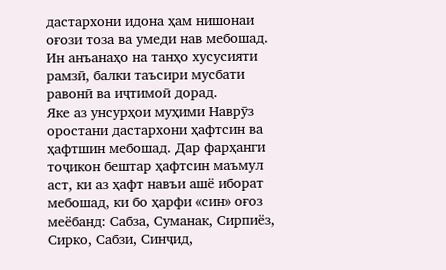дастархони идона ҳам нишонаи оғози тоза ва умеди нав мебошад. Ин анъанаҳо на танҳо хусусияти рамзӣ, балки таъсири мусбати равонӣ ва иҷтимоӣ дорад.
Яке аз унсурҳои муҳими Наврӯз оростани дастархони ҳафтсин ва ҳафтшин мебошад. Дар фарҳанги тоҷикон бештар ҳафтсин маъмул аст, ки аз ҳафт навъи ашё иборат мебошад, ки бо ҳарфи «син» оғоз меёбанд: Сабза, Суманак, Сирпиёз, Сирко, Сабзи, Синҷид,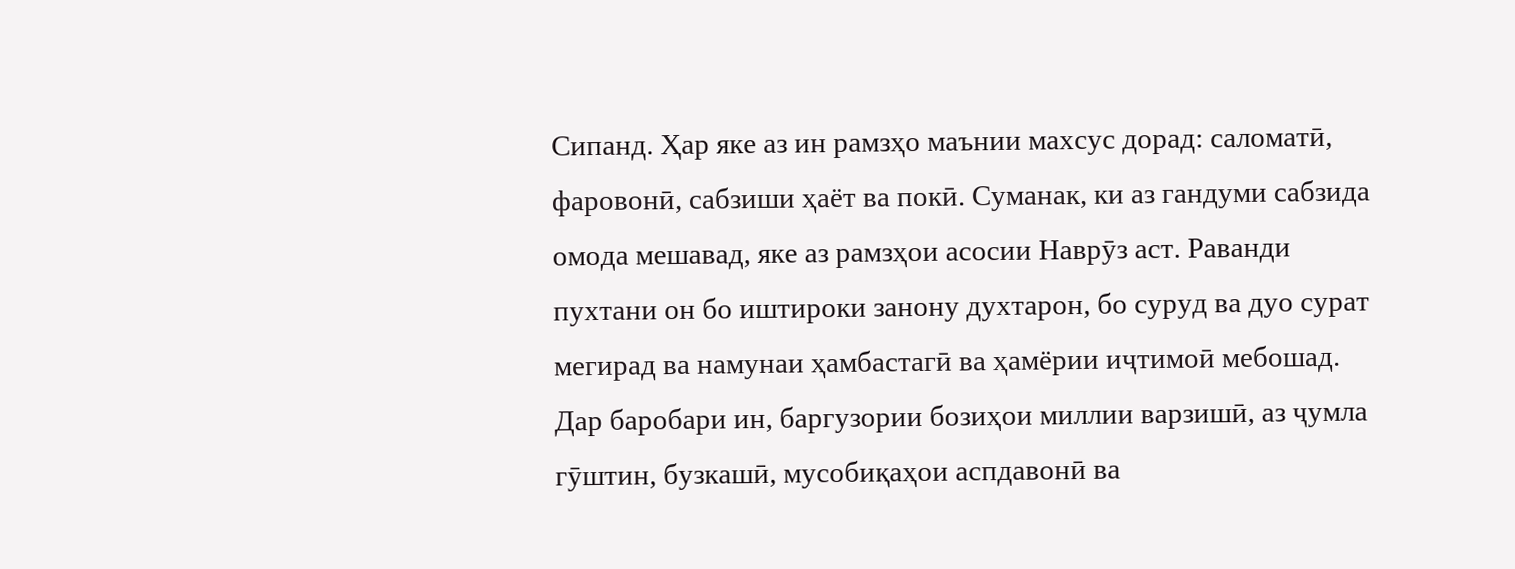Сипанд. Ҳар яке аз ин рамзҳо маънии махсус дорад: саломатӣ, фаровонӣ, сабзиши ҳаёт ва покӣ. Суманак, ки аз гандуми сабзида омода мешавад, яке аз рамзҳои асосии Наврӯз аст. Раванди пухтани он бо иштироки занону духтарон, бо суруд ва дуо сурат мегирад ва намунаи ҳамбастагӣ ва ҳамёрии иҷтимоӣ мебошад. Дар баробари ин, баргузории бозиҳои миллии варзишӣ, аз ҷумла гӯштин, бузкашӣ, мусобиқаҳои аспдавонӣ ва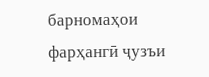барномаҳои фарҳангӣ ҷузъи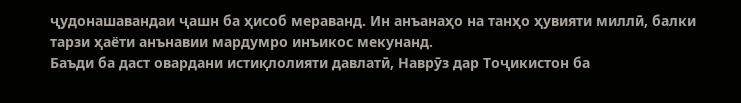ҷудонашавандаи ҷашн ба ҳисоб мераванд. Ин анъанаҳо на танҳо ҳувияти миллӣ, балки тарзи ҳаёти анънавии мардумро инъикос мекунанд.
Баъди ба даст овардани истиқлолияти давлатӣ, Наврӯз дар Тоҷикистон ба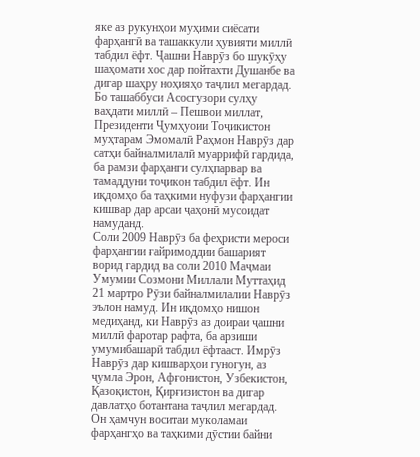яке аз рукунҳои муҳими сиёсати фарҳангӣ ва ташаккули ҳувияти миллӣ табдил ёфт. Ҷашни Наврӯз бо шукӯҳу шаҳомати хос дар пойтахти Душанбе ва дигар шаҳру ноҳияҳо таҷлил мегардад. Бо ташаббуси Асосгузори сулҳу ваҳдати миллӣ – Пешвои миллат, Президенти Ҷумҳуоии Тоҷикистон муҳтарам Эмомалӣ Раҳмон Наврӯз дар сатҳи байналмилалӣ муаррифӣ гардида, ба рамзи фарҳанги сулҳпарвар ва тамаддуни тоҷикон табдил ёфт. Ин иқдомҳо ба таҳкими нуфузи фарҳангии кишвар дар арсаи ҷаҳонӣ мусоидат намуданд.
Соли 2009 Наврӯз ба феҳристи мероси фарҳангии ғайримоддии башарият ворид гардид ва соли 2010 Маҷмаи Умумии Созмони Миллали Муттаҳид 21 мартро Рӯзи байналмилалии Наврӯз эълон намуд. Ин иқдомҳо нишон медиҳанд, ки Наврӯз аз доираи ҷашни миллӣ фаротар рафта, ба арзиши умумибашарӣ табдил ёфтааст. Имрӯз Наврӯз дар кишварҳои гуногун, аз ҷумла Эрон, Афғонистон, Узбекистон, Қазоқистон, Қирғизистон ва дигар давлатҳо ботантана таҷлил мегардад. Он ҳамчун воситаи муколамаи фарҳангҳо ва таҳкими дӯстии байни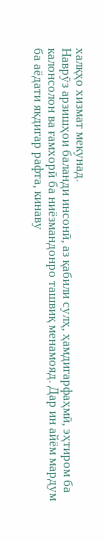халқҳо хизмат мекунад.
Наврӯз арзишҳои баланди инсонӣ, аз қабили сулҳ, ҳамдигарфаҳмӣ, эҳтиром ба калонсолон ва ғамхорӣ ба ниёзмандонро ташвиқ менамояд. Дар ин айём мардум ба аёдати якдигар рафта, кинаву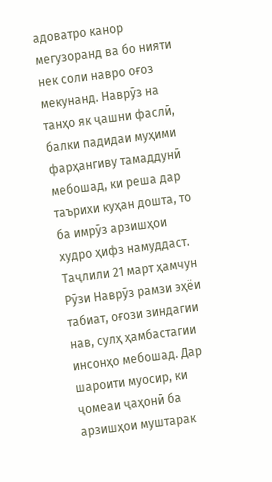адоватро канор мегузоранд ва бо нияти нек соли навро оғоз мекунанд. Наврӯз на танҳо як ҷашни фаслӣ, балки падидаи муҳими фарҳангиву тамаддунӣ мебошад, ки реша дар таърихи куҳан дошта, то ба имрӯз арзишҳои худро ҳифз намуддаст. Таҷлили 21 март ҳамчун Рӯзи Наврӯз рамзи эҳёи табиат, оғози зиндагии нав, сулҳ ҳамбастагии инсонҳо мебошад. Дар шароити муосир, ки ҷомеаи ҷаҳонӣ ба арзишҳои муштарак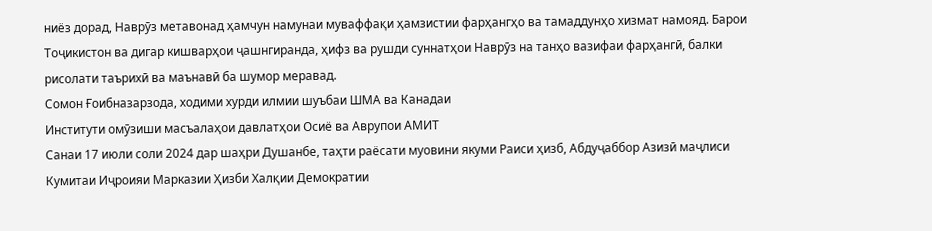ниёз дорад, Наврӯз метавонад ҳамчун намунаи муваффақи ҳамзистии фарҳангҳо ва тамаддунҳо хизмат намояд. Барои Тоҷикистон ва дигар кишварҳои ҷашнгиранда, ҳифз ва рушди суннатҳои Наврӯз на танҳо вазифаи фарҳангӣ, балки рисолати таърихӣ ва маънавӣ ба шумор меравад.
Сомон Ғоибназарзода, ходими хурди илмии шуъбаи ШМА ва Канадаи
Институти омӯзиши масъалаҳои давлатҳои Осиё ва Аврупои АМИТ
Санаи 17 июли соли 2024 дар шаҳри Душанбе, таҳти раёсати муовини якуми Раиси ҳизб, Абдуҷаббор Азизӣ маҷлиси Кумитаи Иҷроияи Марказии Ҳизби Халқии Демократии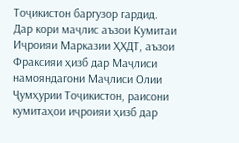Тоҷикистон баргузор гардид.
Дар кори маҷлис аъзои Кумитаи Иҷроияи Марказии ҲХДТ, аъзои Фраксияи ҳизб дар Маҷлиси намояндагони Маҷлиси Олии Ҷумҳурии Тоҷикистон, раисони кумитаҳои иҷроияи ҳизб дар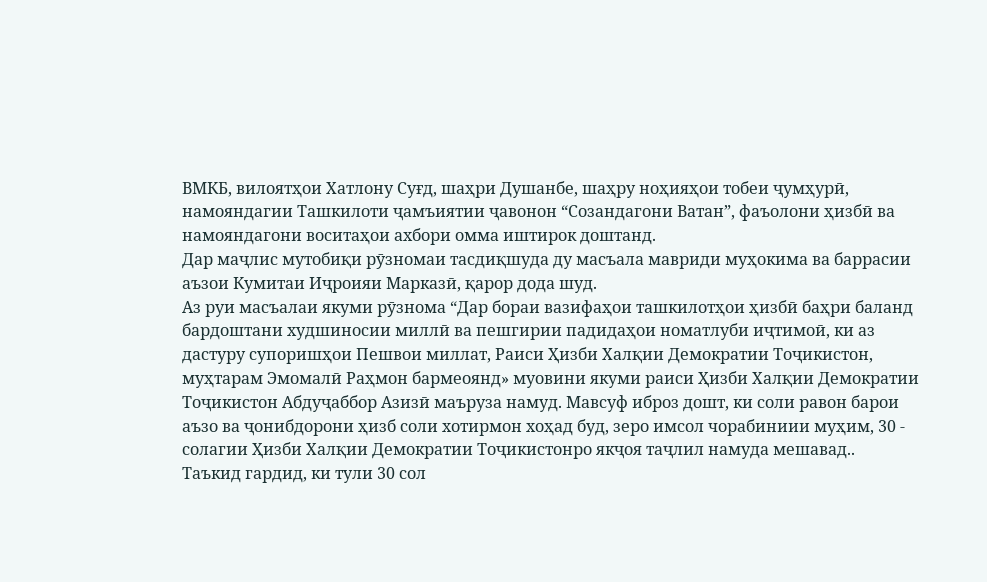ВМКБ, вилоятҳои Хатлону Суғд, шаҳри Душанбе, шаҳру ноҳияҳои тобеи ҷумҳурӣ, намояндагии Ташкилоти ҷамъиятии ҷавонон “Созандагони Ватан”, фаъолони ҳизбӣ ва намояндагони воситаҳои ахбори омма иштирок доштанд.
Дар маҷлис мутобиқи рӯзномаи тасдиқшуда ду масъала мавриди муҳокима ва баррасии аъзои Кумитаи Иҷроияи Марказӣ, қарор дода шуд.
Аз руи масъалаи якуми рӯзнома “Дар бораи вазифаҳои ташкилотҳои ҳизбӣ баҳри баланд бардоштани худшиносии миллӣ ва пешгирии падидаҳои номатлуби иҷтимоӣ, ки аз дастуру супоришҳои Пешвои миллат, Раиси Ҳизби Халқии Демократии Тоҷикистон, муҳтарам Эмомалӣ Раҳмон бармеоянд» муовини якуми раиси Ҳизби Халқии Демократии Тоҷикистон Абдуҷаббор Азизӣ маъруза намуд. Мавсуф иброз дошт, ки соли равон барои аъзо ва ҷонибдорони ҳизб соли хотирмон хоҳад буд, зеро имсол чорабиниии муҳим, 30 - солагии Ҳизби Халқии Демократии Тоҷикистонро якҷоя таҷлил намуда мешавад..
Таъкид гардид, ки тули 30 сол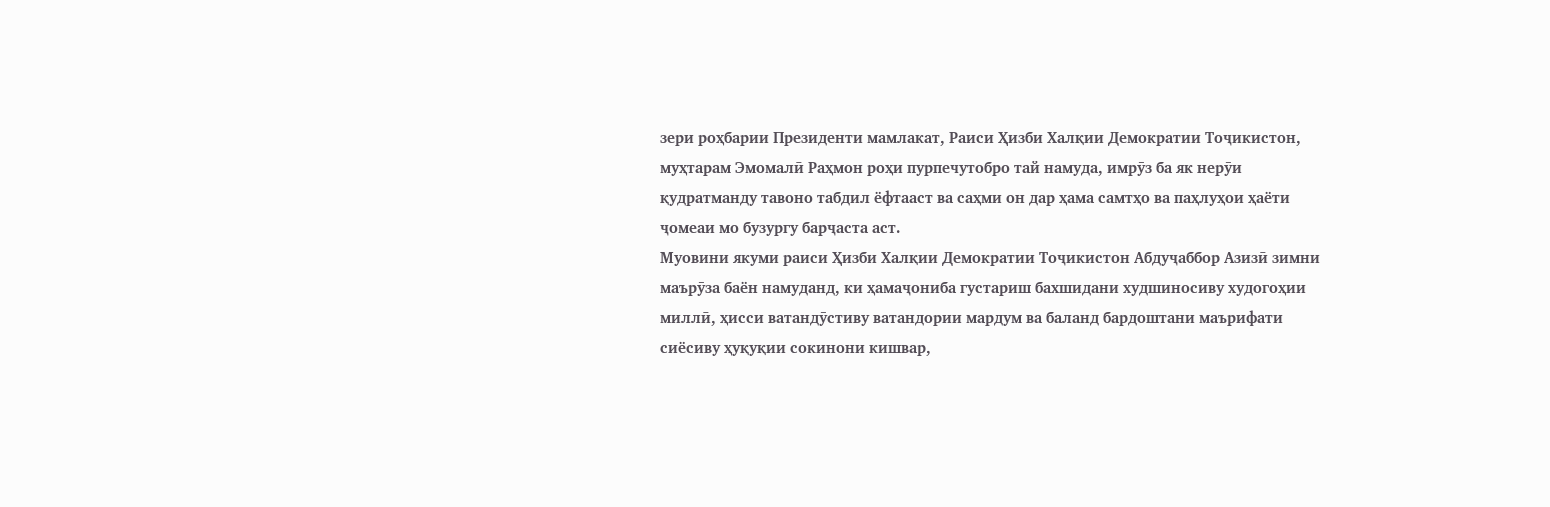зери роҳбарии Президенти мамлакат, Раиси Ҳизби Халқии Демократии Тоҷикистон, муҳтарам Эмомалӣ Раҳмон роҳи пурпечутобро тай намуда, имрӯз ба як нерӯи қудратманду тавоно табдил ёфтааст ва саҳми он дар ҳама самтҳо ва паҳлуҳои ҳаёти ҷомеаи мо бузургу барҷаста аст.
Муовини якуми раиси Ҳизби Халқии Демократии Тоҷикистон Абдуҷаббор Азизӣ зимни маърӯза баён намуданд, ки ҳамаҷониба густариш бахшидани худшиносиву худогоҳии миллӣ, ҳисси ватандӯстиву ватандории мардум ва баланд бардоштани маърифати сиёсиву ҳуқуқии сокинони кишвар,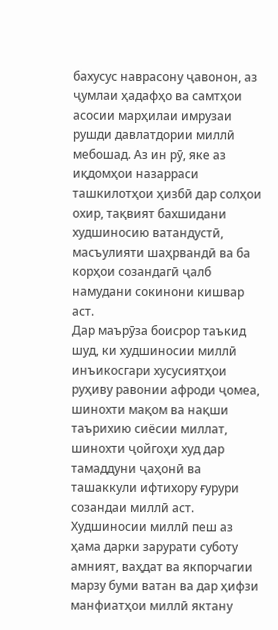бахусус наврасону ҷавонон, аз ҷумлаи ҳадафҳо ва самтҳои асосии марҳилаи имрузаи рушди давлатдории миллӣ мебошад. Аз ин рӯ, яке аз иқдомҳои назарраси ташкилотҳои ҳизбӣ дар солҳои охир, тақвият бахшидани худшиносию ватандустӣ, масъулияти шаҳрвандӣ ва ба корҳои созандагӣ ҷалб намудани сокинони кишвар аст.
Дар маърӯза боисрор таъкид шуд, ки худшиносии миллӣ инъикосгари хусусиятҳои руҳиву равонии афроди ҷомеа, шинохти мақом ва нақши таърихию сиёсии миллат, шинохти ҷойгоҳи худ дар тамаддуни ҷаҳонӣ ва ташаккули ифтихору ғурури созандаи миллӣ аст. Худшиносии миллӣ пеш аз ҳама дарки зарурати суботу амният, ваҳдат ва якпорчагии марзу буми ватан ва дар ҳифзи манфиатҳои миллӣ яктану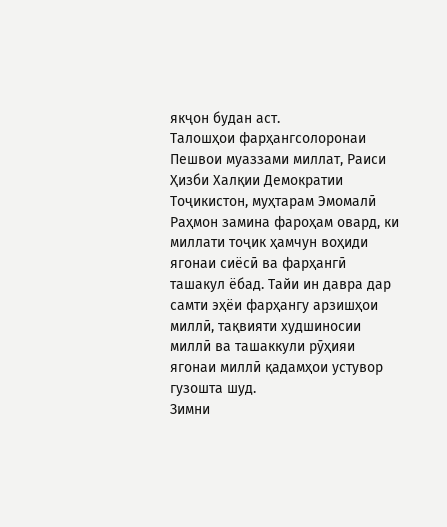якҷон будан аст.
Талошҳои фарҳангсолоронаи Пешвои муаззами миллат, Раиси Ҳизби Халқии Демократии Тоҷикистон, муҳтарам Эмомалӣ Раҳмон замина фароҳам овард, ки миллати тоҷик ҳамчун воҳиди ягонаи сиёсӣ ва фарҳангӣ ташакул ёбад. Тайи ин давра дар самти эҳёи фарҳангу арзишҳои миллӣ, тақвияти худшиносии миллӣ ва ташаккули рӯҳияи ягонаи миллӣ қадамҳои устувор гузошта шуд.
Зимни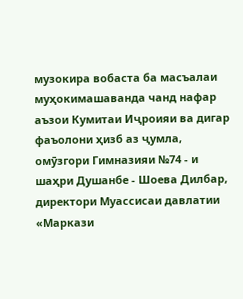музокира вобаста ба масъалаи муҳокимашаванда чанд нафар аъзои Кумитаи Иҷроияи ва дигар фаъолони ҳизб аз ҷумла, омӯзгори Гимназияи №74 - и шаҳри Душанбе - Шоева Дилбар, директори Муассисаи давлатии «Маркази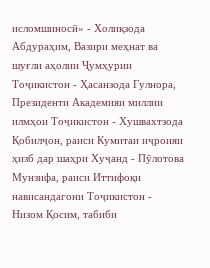исломшиносӣ» - Холиқзода Абдураҳим, Вазири меҳнат ва шуғли аҳолии Ҷумҳурии Тоҷикистон - Ҳасанзода Гулнора, Президенти Академияи миллии илмҳои Тоҷикистон - Хушвахтзода Қобилҷон, раиси Кумитаи иҷроияи ҳизб дар шаҳри Хуҷанд - Пӯлотова Мунзифа, раиси Иттифоқи нависандагони Тоҷикистон - Низом Қосим, табиби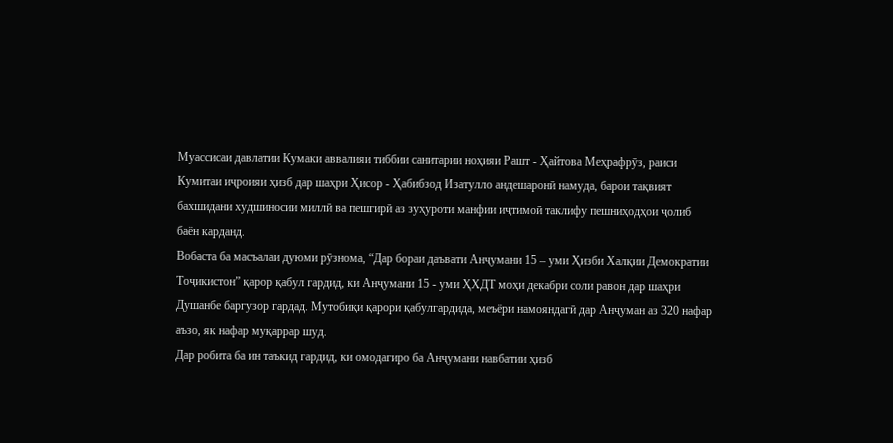Муассисаи давлатии Кумаки аввалияи тиббии санитарии ноҳияи Рашт - Ҳайтова Меҳрафрӯз, раиси Кумитаи иҷроияи ҳизб дар шаҳри Ҳисор - Ҳабибзод Изатулло андешаронӣ намуда, барои тақвият бахшидани худшиносии миллӣ ва пешгирӣ аз зуҳуроти манфии иҷтимоӣ таклифу пешниҳодҳои ҷолиб баён карданд.
Вобаста ба масъалаи дуюми рӯзнома, “Дар бораи даъвати Анҷумани 15 – уми Ҳизби Халқии Демократии Тоҷикистон” қарор қабул гардид, ки Анҷумани 15 - уми ҲХДТ моҳи декабри соли равон дар шаҳри Душанбе баргузор гардад. Мутобиқи қарори қабулгардида, меъёри намояндагӣ дар Анҷуман аз 320 нафар аъзо, як нафар муқаррар шуд.
Дар робита ба ин таъкид гардид, ки омодагиро ба Анҷумани навбатии ҳизб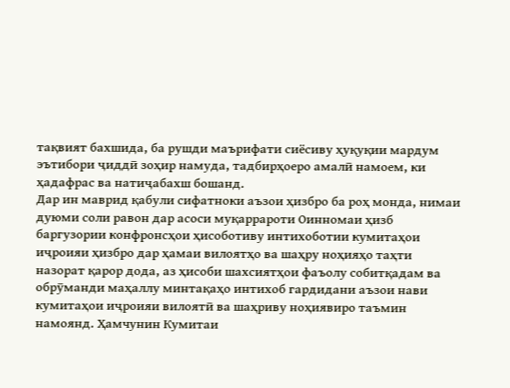тақвият бахшида, ба рушди маърифати сиёсиву ҳуқуқии мардум эътибори ҷиддӣ зоҳир намуда, тадбирҳоеро амалӣ намоем, ки ҳадафрас ва натиҷабахш бошанд.
Дар ин маврид қабули сифатноки аъзои ҳизбро ба роҳ монда, нимаи дуюми соли равон дар асоси муқаррароти Оинномаи ҳизб баргузории конфронсҳои ҳисоботиву интихоботии кумитаҳои иҷроияи ҳизбро дар ҳамаи вилоятҳо ва шаҳру ноҳияҳо таҳти назорат қарор дода, аз ҳисоби шахсиятҳои фаъолу собитқадам ва обрӯманди маҳаллу минтақаҳо интихоб гардидани аъзои нави кумитаҳои иҷроияи вилоятӣ ва шаҳриву ноҳиявиро таъмин намоянд. Ҳамчунин Кумитаи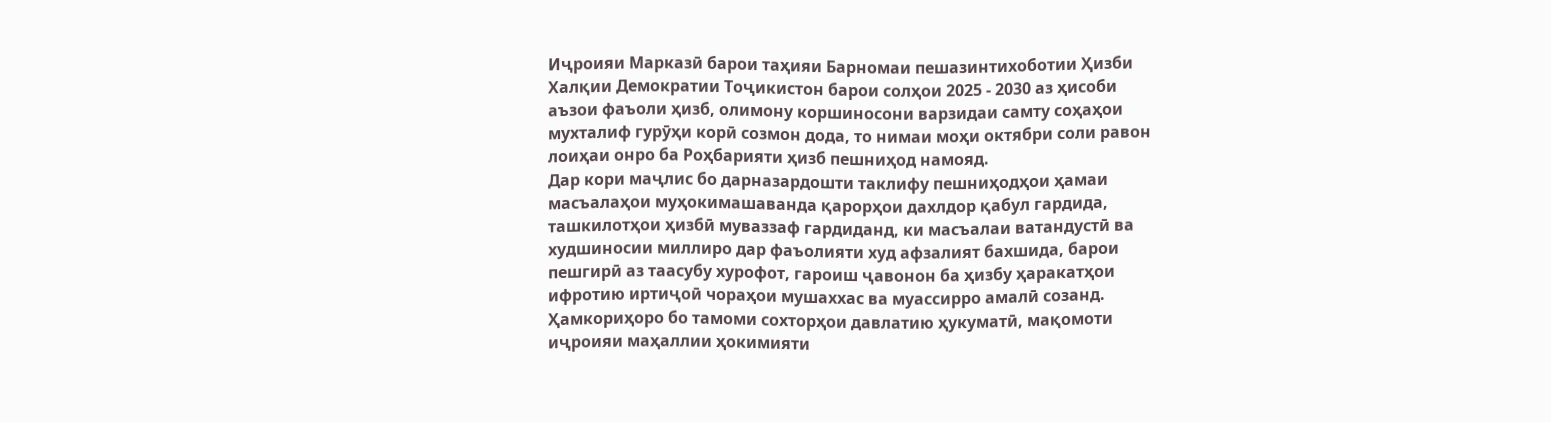Иҷроияи Марказӣ барои таҳияи Барномаи пешазинтихоботии Ҳизби Халқии Демократии Тоҷикистон барои солҳои 2025 - 2030 аз ҳисоби аъзои фаъоли ҳизб, олимону коршиносони варзидаи самту соҳаҳои мухталиф гурӯҳи корӣ созмон дода, то нимаи моҳи октябри соли равон лоиҳаи онро ба Роҳбарияти ҳизб пешниҳод намояд.
Дар кори маҷлис бо дарназардошти таклифу пешниҳодҳои ҳамаи масъалаҳои муҳокимашаванда қарорҳои дахлдор қабул гардида, ташкилотҳои ҳизбӣ муваззаф гардиданд, ки масъалаи ватандустӣ ва худшиносии миллиро дар фаъолияти худ афзалият бахшида, барои пешгирӣ аз таасубу хурофот, гароиш ҷавонон ба ҳизбу ҳаракатҳои ифротию иртиҷоӣ чораҳои мушаххас ва муассирро амалӣ созанд. Ҳамкориҳоро бо тамоми сохторҳои давлатию ҳукуматӣ, мақомоти иҷроияи маҳаллии ҳокимияти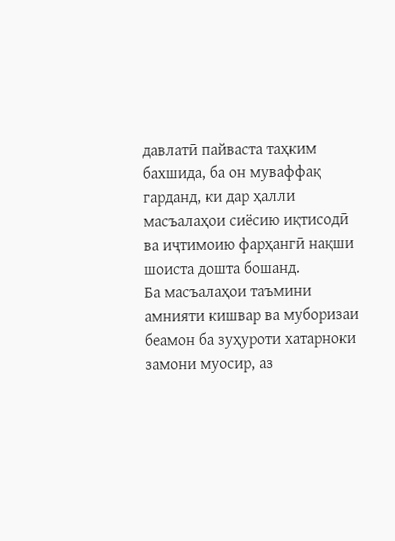давлатӣ пайваста таҳким бахшида, ба он муваффақ гарданд, ки дар ҳалли масъалаҳои сиёсию иқтисодӣ ва иҷтимоию фарҳангӣ нақши шоиста дошта бошанд.
Ба масъалаҳои таъмини амнияти кишвар ва муборизаи беамон ба зуҳуроти хатарноки замони муосир, аз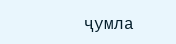ҷумла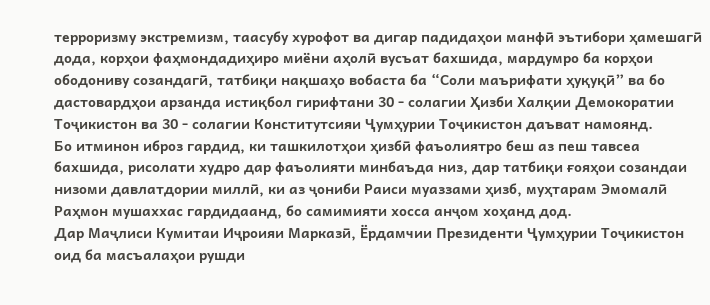терроризму экстремизм, таасубу хурофот ва дигар падидаҳои манфӣ эътибори ҳамешагӣ дода, корҳои фаҳмондадиҳиро миёни аҳолӣ вусъат бахшида, мардумро ба корҳои ободониву созандагӣ, татбиқи нақшаҳо вобаста ба “Соли маърифати ҳуқуқӣ” ва бо дастовардҳои арзанда истиқбол гирифтани 30 - солагии Ҳизби Халқии Демокоратии Тоҷикистон ва 30 - солагии Конститутсияи Ҷумҳурии Тоҷикистон даъват намоянд.
Бо итминон иброз гардид, ки ташкилотҳои ҳизбӣ фаъолиятро беш аз пеш тавсеа бахшида, рисолати худро дар фаъолияти минбаъда низ, дар татбиқи ғояҳои созандаи низоми давлатдории миллӣ, ки аз ҷониби Раиси муаззами ҳизб, муҳтарам Эмомалӣ Раҳмон мушаххас гардидаанд, бо самимияти хосса анҷом хоҳанд дод.
Дар Маҷлиси Кумитаи Иҷроияи Марказӣ, Ёрдамчии Президенти Ҷумҳурии Тоҷикистон оид ба масъалаҳои рушди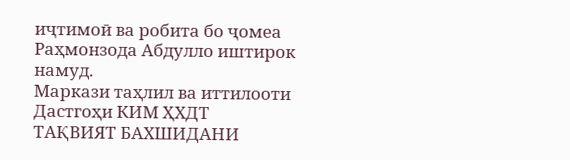иҷтимоӣ ва робита бо ҷомеа Раҳмонзода Абдулло иштирок намуд.
Маркази таҳлил ва иттилооти Дастгоҳи КИМ ҲХДТ
ТАҚВИЯТ БАХШИДАНИ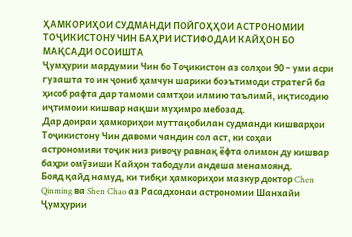ҲАМКОРИҲОИ СУДМАНДИ ПОЙГОҲҲОИ АСТРОНОМИИ ТОҶИКИСТОНУ ЧИН БАҲРИ ИСТИФОДАИ КАЙҲОН БО МАҚСАДИ ОСОИШТА
Ҷумҳурии мардумии Чин бо Тоҷикистон аз солҳои 90 – уми асри гузашта то ин ҷониб ҳамчун шарики боэътимоди стратегӣ ба ҳисоб рафта дар тамоми самтҳои илмию таълимӣ, иқтисодию иҷтимоии кишвар нақши муҳимро мебозад.
Дар доираи ҳамкориҳои муттақобилан судманди кишварҳои Тоҷикистону Чин давоми чандин сол аст, ки соҳаи астрономияи тоҷик низ ривоҷу равнақ ёфта олимон ду кишвар баҳри омӯзиши Кайҳон табодули андеша менамоянд.
Бояд қайд намуд, ки тибқи ҳамкориҳои мазкур доктор Chen Qinming ва Shen Chao аз Расадхонаи астрономии Шанхайи Ҷумҳурии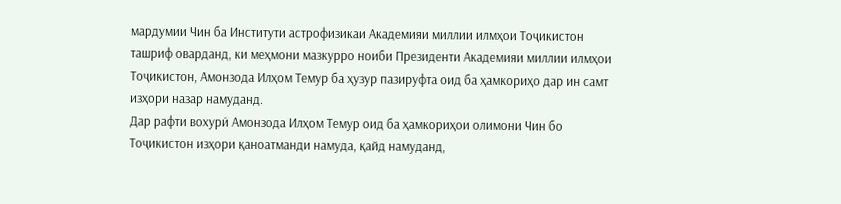мардумии Чин ба Институти астрофизикаи Академияи миллии илмҳои Тоҷикистон ташриф оварданд, ки меҳмони мазкурро ноиби Президенти Академияи миллии илмҳои Тоҷикистон, Амонзода Илҳом Темур ба ҳузур пазируфта оид ба ҳамкориҳо дар ин самт изҳори назар намуданд.
Дар рафти вохурӣ Амонзода Илҳом Темур оид ба ҳамкориҳои олимони Чин бо Тоҷикистон изҳори қаноатманди намуда, қайд намуданд,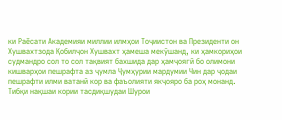ки Раёсати Академияи миллии илмҳои Тоҷиистон ва Президенти он Хушвахтзода Қобилҷон Хушвахт ҳамеша мекӯшанд, ки ҳамкориҳои судмандро сол то сол тақвият бахшида дар ҳамҷоягӣ бо олимони кишварҳои пешрафта аз ҷумла Ҷумҳурии мардумии Чин дар ҷодаи пешрафти илми ватанӣ кор ва фаъолияти якҷояро ба роҳ монанд.
Тибқи нақшаи кории тасдиқшудаи Шурои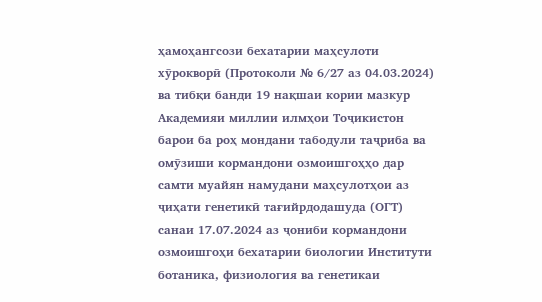ҳамоҳангсози бехатарии маҳсулоти хӯрокворӣ (Протоколи № 6/27 аз 04.03.2024) ва тибқи банди 19 нақшаи кории мазкур Академияи миллии илмҳои Тоҷикистон барои ба роҳ мондани табодули таҷриба ва омӯзиши кормандони озмоишгоҳҳо дар самти муайян намудани маҳсулотҳои аз ҷиҳати генетикӣ тағийрдодашуда (ОГТ) санаи 17.07.2024 аз ҷониби кормандони озмоишгоҳи бехатарии биологии Институти ботаника, физиология ва генетикаи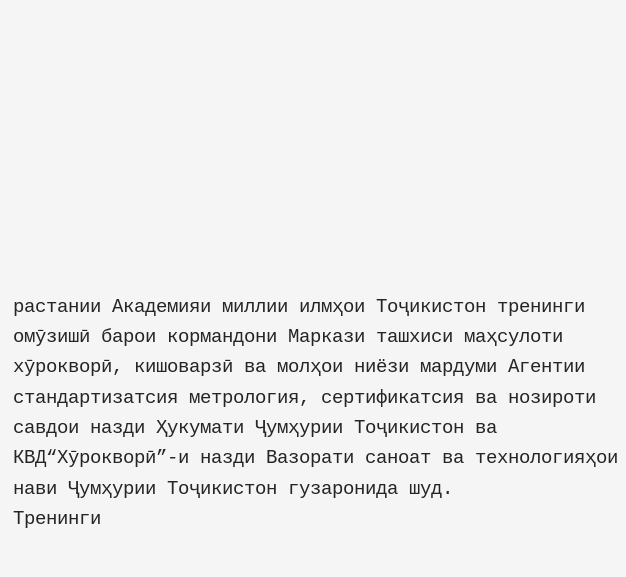растании Академияи миллии илмҳои Тоҷикистон тренинги омӯзишӣ барои кормандони Маркази ташхиси маҳсулоти хӯрокворӣ, кишоварзӣ ва молҳои ниёзи мардуми Агентии стандартизатсия метрология, сертификатсия ва нозироти савдои назди Ҳукумати Ҷумҳурии Тоҷикистон ва КВД“Хӯрокворӣ”-и назди Вазорати саноат ва технологияҳои нави Ҷумҳурии Тоҷикистон гузаронида шуд.
Тренинги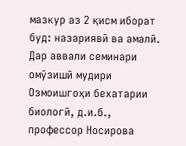мазкур аз 2 қисм иборат буд: назариявӣ ва амалӣ. Дар аввали семинари омӯзишӣ мудири Озмоишгоҳи бехатарии биологӣ, д.и.б., профессор Носирова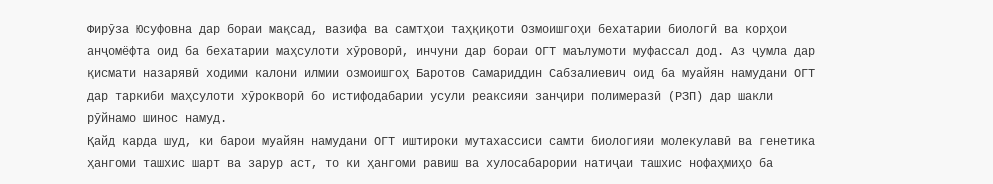Фирӯза Юсуфовна дар бораи мақсад, вазифа ва самтҳои таҳқиқоти Озмоишгоҳи бехатарии биологӣ ва корҳои анҷомёфта оид ба бехатарии маҳсулоти хӯроворӣ, инчуни дар бораи ОГТ маълумоти муфассал дод. Аз ҷумла дар қисмати назарявӣ ходими калони илмии озмоишгоҳ Баротов Самариддин Сабзалиевич оид ба муайян намудани ОГТ дар таркиби маҳсулоти хӯрокворӣ бо истифодабарии усули реаксияи занҷири полимеразӣ (РЗП) дар шакли рӯйнамо шинос намуд.
Қайд карда шуд, ки барои муайян намудани ОГТ иштироки мутахассиси самти биологияи молекулавӣ ва генетика ҳангоми ташхис шарт ва зарур аст, то ки ҳангоми равиш ва хулосабарории натиҷаи ташхис нофаҳмиҳо ба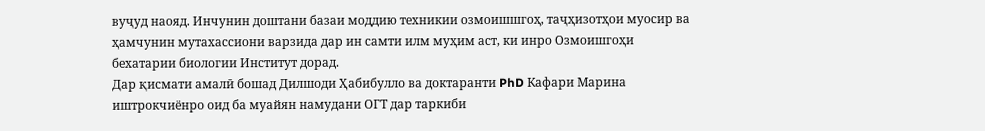вуҷуд наояд. Инчунин доштани базаи моддию техникии озмоишшгоҳ, таҷҳизотҳои муосир ва ҳамчунин мутахассиони варзида дар ин самти илм муҳим аст, ки инро Озмоишгоҳи бехатарии биологии Институт дорад.
Дар қисмати амалӣ бошад Дилшоди Ҳабибулло ва доктаранти PhD Кафари Марина иштрокчиёнро оид ба муайян намудани ОГТ дар таркиби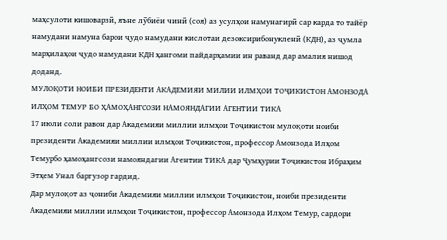маҳсулоти кишоварзӣ, яъне лӯбиёи чинӣ (соя) аз усулҳои намунагирӣ сар карда то тайёр намудани намуна барои ҷудо намудани кислотаи дезоксирибонукленӣ (КДН), аз ҷумла марҳилаҳои ҷудо намудани КДН ҳангоми пайдарҳамии ин раванд дар амалия нишод доданд.
МУЛОҚОТИ НОИБИ ПРЕЗИДЕНТИ АКАДЕМИЯИ МИЛИИ ИЛМҲОИ ТОҶИКИСТОН АМОНЗОДА ИЛҲОМ ТЕМУР БО ҲАМОҲАНГСОЗИ НАМОЯНДАГИИ АГЕНТИИ ТИКА
17 июли соли равон дар Академияи миллии илмҳои Тоҷикистон мулоқоти ноиби президенти Академияи миллии илмҳои Тоҷикистон, профессор Амонзода Илҳом Темурбо ҳамоҳангсози намояндагии Агентии ТИКА дар Ҷумҳурии Тоҷикистон Ибраҳим Этҳем Унал баргузор гардид.
Дар мулоқот аз ҷониби Академияи миллии илмҳои Тоҷикистон, ноиби президенти Академияи миллии илмҳои Тоҷикистон, профессор Амонзода Илҳом Темур, сардори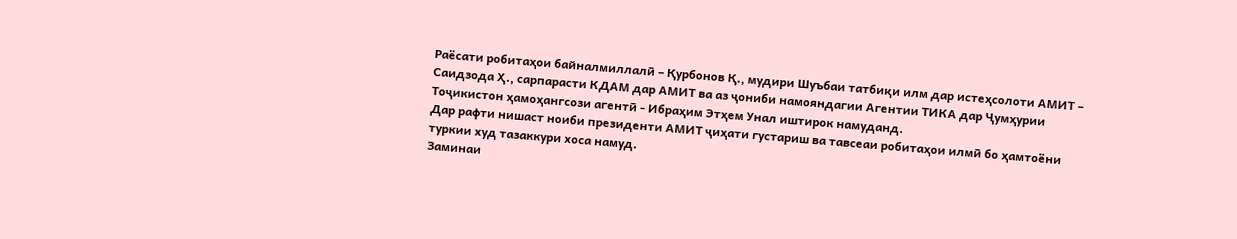Раёсати робитаҳои байналмиллалӣ – Қурбонов Қ., мудири Шуъбаи татбиқи илм дар истеҳсолоти АМИТ – Саидзода Ҳ., сарпарасти КДАМ дар АМИТ ва аз ҷониби намояндагии Агентии ТИКА дар Ҷумҳурии Тоҷикистон ҳамоҳангсози агентӣ - Ибраҳим Этҳем Унал иштирок намуданд.
Дар рафти нишаст ноиби президенти АМИТ ҷиҳати густариш ва тавсеаи робитаҳои илмӣ бо ҳамтоёни туркии худ тазаккури хоса намуд.
Заминаи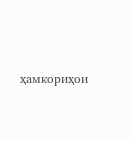ҳамкориҳои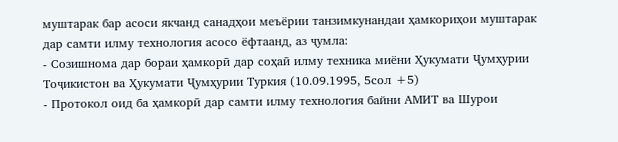муштарак бар асоси якчанд санадҳои меъёрии танзимкунандаи ҳамкориҳои муштарак дар самти илму технология асосо ёфтаанд, аз ҷумла:
- Созишнома дар бораи ҳамкорӣ дар соҳаӣ илму техника миёни Ҳукумати Ҷумҳурии Тоҷикистон ва Ҳукумати Ҷумҳурии Туркия (10.09.1995, 5сол +5)
- Протокол оид ба ҳамкорӣ дар самти илму технология байни АМИТ ва Шурои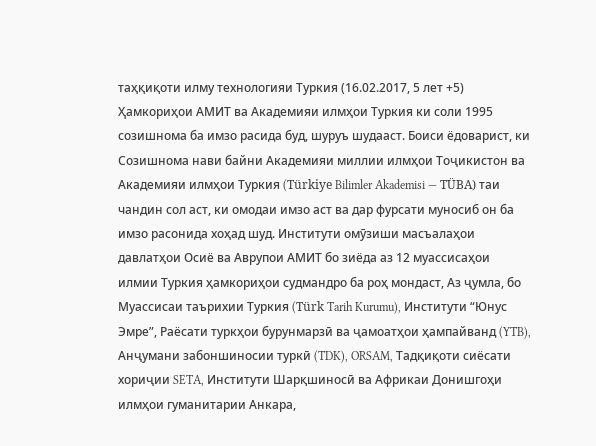таҳқиқоти илму технологияи Туркия (16.02.2017, 5 лет +5)
Ҳамкориҳои АМИТ ва Академияи илмҳои Туркия ки соли 1995 созишнома ба имзо расида буд, шуруъ шудааст. Боиси ёдоварист, ки Созишнома нави байни Академияи миллии илмҳои Тоҷикистон ва Академияи илмҳои Туркия (Türkiye Bilimler Akademisi — TÜBA) таи чандин сол аст, ки омодаи имзо аст ва дар фурсати муносиб он ба имзо расонида хоҳад шуд. Институти омӯзиши масъалаҳои давлатҳои Осиё ва Аврупои АМИТ бо зиёда аз 12 муассисаҳои илмии Туркия ҳамкориҳои судмандро ба роҳ мондаст, Аз ҷумла, бо Муассисаи таърихии Туркия (Türk Tarih Kurumu), Институти “Юнус Эмре”, Раёсати туркҳои бурунмарзӣ ва ҷамоатҳои ҳампайванд (YTB), Анҷумани забоншиносии туркӣ (TDK), ORSAM, Тадқиқоти сиёсати хориҷии SETA, Институти Шарқшиносӣ ва Африкаи Донишгоҳи илмҳои гуманитарии Анкара,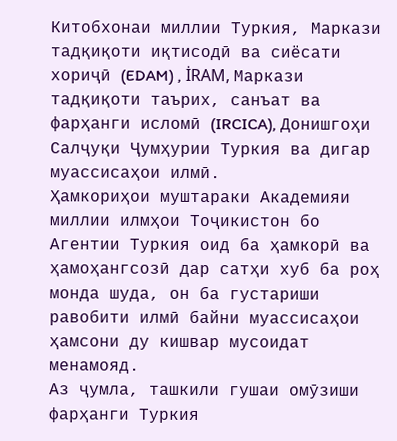Китобхонаи миллии Туркия, Маркази тадқиқоти иқтисодӣ ва сиёсати хориҷӣ (EDAM) , İRAM, Маркази тадқиқоти таърих, санъат ва фарҳанги исломӣ (IRCICA), Донишгоҳи Салҷуқи Ҷумҳурии Туркия ва дигар муассисаҳои илмӣ.
Ҳамкориҳои муштараки Академияи миллии илмҳои Тоҷикистон бо Агентии Туркия оид ба ҳамкорӣ ва ҳамоҳангсозӣ дар сатҳи хуб ба роҳ монда шуда, он ба густариши равобити илмӣ байни муассисаҳои ҳамсони ду кишвар мусоидат менамояд.
Аз ҷумла, ташкили гушаи омӯзиши фарҳанги Туркия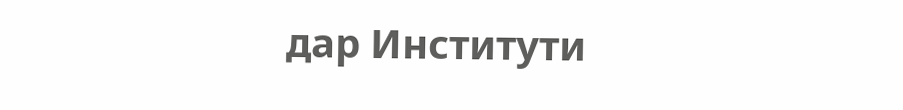дар Институти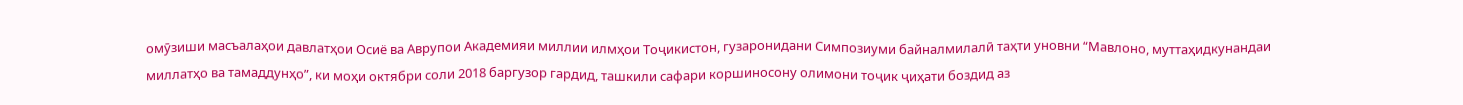омӯзиши масъалаҳои давлатҳои Осиё ва Аврупои Академияи миллии илмҳои Тоҷикистон, гузаронидани Симпозиуми байналмилалӣ таҳти уновни “Мавлоно, муттаҳидкунандаи миллатҳо ва тамаддунҳо”, ки моҳи октябри соли 2018 баргузор гардид, ташкили сафари коршиносону олимони тоҷик ҷиҳати боздид аз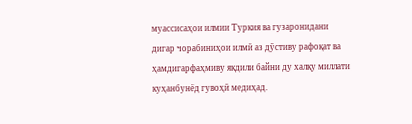муассисаҳои илмии Туркия ва гузаронидани дигар чорабиниҳои илмӣ аз дӯстиву рафоқат ва ҳамдигарфаҳмиву якдили байни ду халқу миллати куҳанбунёд гувоҳӣ медиҳад.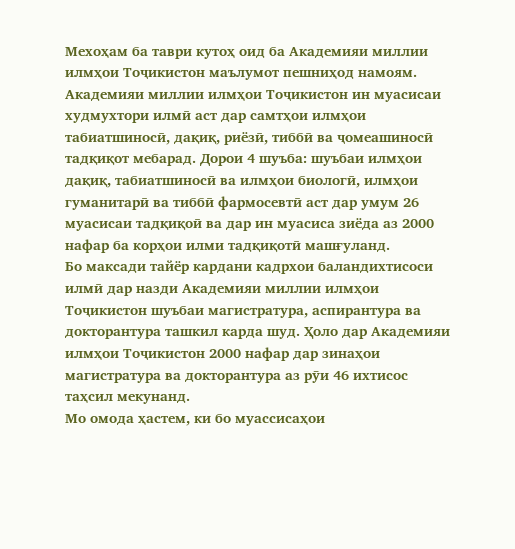Мехоҳам ба таври кутоҳ оид ба Академияи миллии илмҳои Тоҷикистон маълумот пешниҳод намоям. Академияи миллии илмҳои Тоҷикистон ин муасисаи худмухтори илмӣ аст дар самтҳои илмҳои табиатшиносӣ, дақиқ, риёзӣ, тиббӣ ва ҷомеашиносӣ тадқиқот мебарад. Дорои 4 шуъба: шуъбаи илмҳои дақиқ, табиатшиносӣ ва илмҳои биологӣ, илмҳои гуманитарӣ ва тиббӣ фармосевтӣ аст дар умум 26 муасисаи тадқиқоӣ ва дар ин муасиса зиёда аз 2000 нафар ба корҳои илми тадқиқотӣ машғуланд.
Бо максади тайёр кардани кадрхои баландихтисоси илмӣ дар назди Академияи миллии илмҳои Тоҷикистон шуъбаи магистратура, аспирантура ва докторантура ташкил карда шуд. Ҳоло дар Академияи илмҳои Тоҷикистон 2000 нафар дар зинаҳои магистратура ва докторантура аз рӯи 46 ихтисос таҳсил мекунанд.
Мо омода ҳастем, ки бо муассисаҳои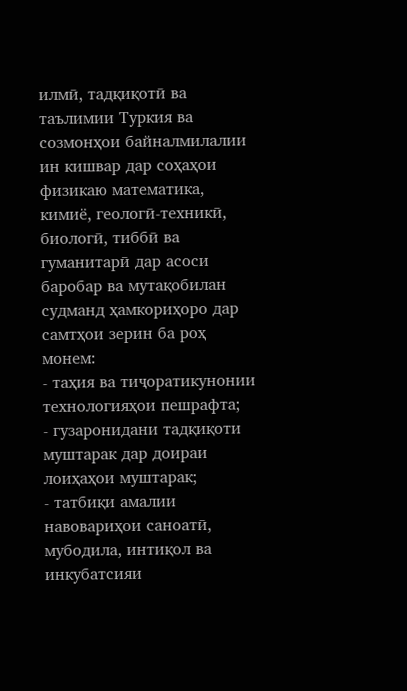илмӣ, тадқиқотӣ ва таълимии Туркия ва созмонҳои байналмилалии ин кишвар дар соҳаҳои физикаю математика, кимиё, геологӣ-техникӣ, биологӣ, тиббӣ ва гуманитарӣ дар асоси баробар ва мутақобилан судманд ҳамкориҳоро дар самтҳои зерин ба роҳ монем:
- таҳия ва тиҷоратикунонии технологияҳои пешрафта;
- гузаронидани тадқиқоти муштарак дар доираи лоиҳаҳои муштарак;
- татбиқи амалии навовариҳои саноатӣ, мубодила, интиқол ва инкубатсияи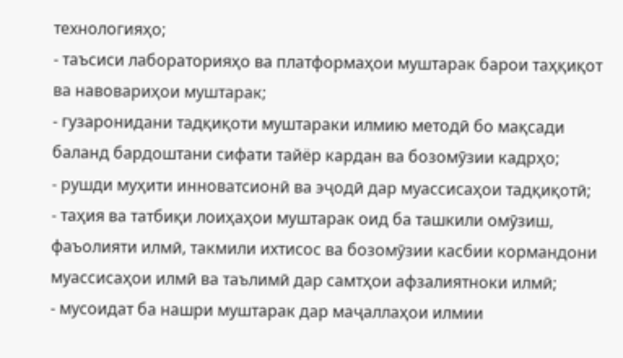технологияҳо;
- таъсиси лабораторияҳо ва платформаҳои муштарак барои таҳқиқот ва навовариҳои муштарак;
- гузаронидани тадқиқоти муштараки илмию методӣ бо мақсади баланд бардоштани сифати тайёр кардан ва бозомӯзии кадрҳо;
- рушди муҳити инноватсионӣ ва эҷодӣ дар муассисаҳои тадқиқотӣ;
- таҳия ва татбиқи лоиҳаҳои муштарак оид ба ташкили омӯзиш, фаъолияти илмӣ, такмили ихтисос ва бозомӯзии касбии кормандони муассисаҳои илмӣ ва таълимӣ дар самтҳои афзалиятноки илмӣ;
- мусоидат ба нашри муштарак дар маҷаллаҳои илмии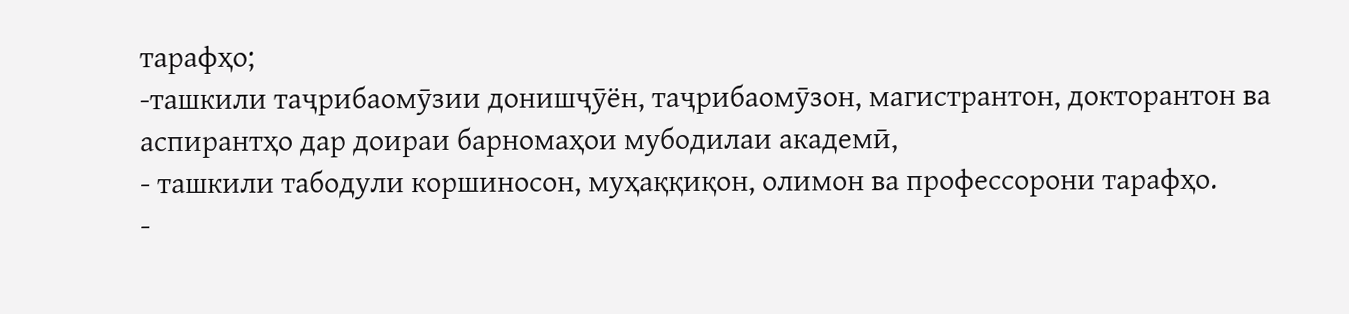тарафҳо;
-ташкили таҷрибаомӯзии донишҷӯён, таҷрибаомӯзон, магистрантон, докторантон ва аспирантҳо дар доираи барномаҳои мубодилаи академӣ,
- ташкили табодули коршиносон, муҳаққиқон, олимон ва профессорони тарафҳо.
-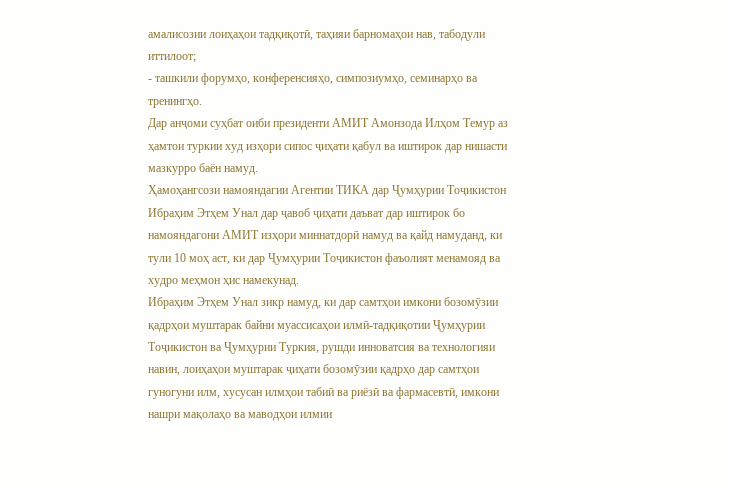амалисозии лоиҳаҳои тадқиқотӣ, таҳияи барномаҳои нав, табодули иттилоот;
- ташкили форумҳо, конференсияҳо, симпозиумҳо, семинарҳо ва тренингҳо.
Дар анҷоми суҳбат оиби президенти АМИТ Амонзода Илҳом Темур аз ҳамтои туркии худ изҳори сипос ҷиҳати қабул ва иштирок дар нишасти мазкурро баён намуд.
Ҳамоҳангсози намояндагии Агентии ТИКА дар Ҷумҳурии Тоҷикистон Ибраҳим Этҳем Унал дар ҷавоб ҷиҳати даъват дар иштирок бо намояндагони АМИТ изҳори миннатдорӣ намуд ва қайд намуданд, ки тули 10 моҳ аст, ки дар Ҷумҳурии Тоҷикистон фаъолият менамояд ва худро меҳмон ҳис намекунад.
Ибраҳим Этҳем Унал зикр намуд, ки дар самтҳои имкони бозомӯзии қадрҳои муштарак байни муассисаҳои илмӣ-тадқиқотии Ҷумҳурии Тоҷикистон ва Ҷумҳурии Туркия, рушди инноватсия ва технологияи навин, лоиҳаҳои муштарак ҷиҳати бозомӯзии қадрҳо дар самтҳои гуногуни илм, хусусан илмҳои табиӣ ва риёзӣ ва фармасевтӣ, имкони нашри мақолаҳо ва маводҳои илмии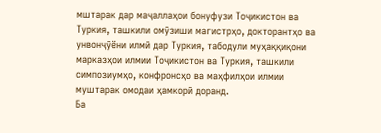мштарак дар маҷаллаҳои бонуфузи Тоҷикистон ва Туркия, ташкили омӯзиши магистрҳо, докторантҳо ва унвонҷӯёни илмӣ дар Туркия, табодули муҳаққиқони марказҳои илмии Тоҷикистон ва Туркия, ташкили симпозиумҳо, конфронсҳо ва маҳфилҳои илмии муштарак омодаи ҳамкорӣ доранд.
Ба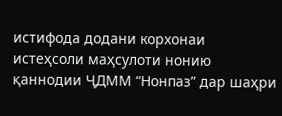истифода додани корхонаи истеҳсоли маҳсулоти нонию қаннодии ҶДММ “Нонпаз” дар шаҳри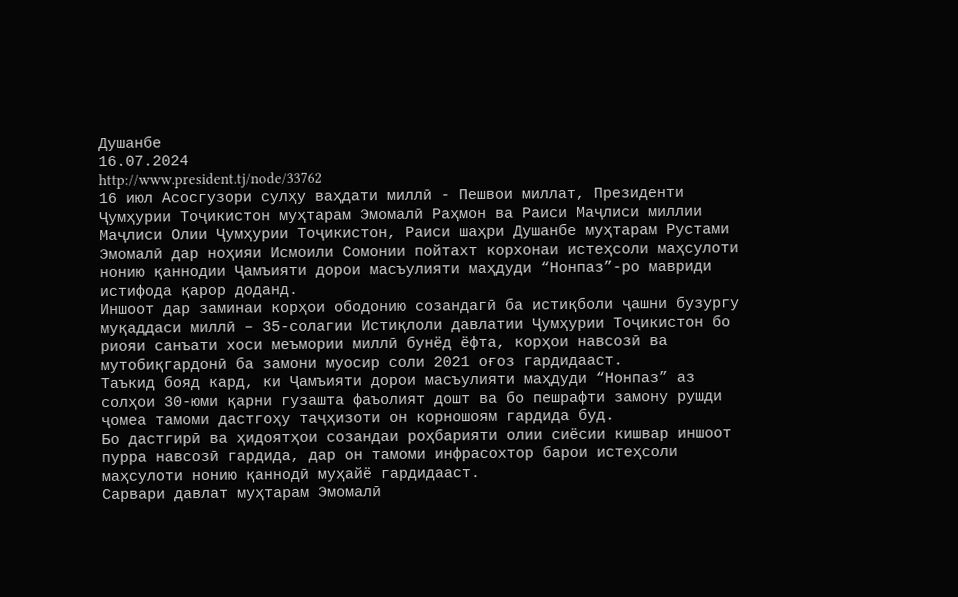Душанбе
16.07.2024
http://www.president.tj/node/33762
16 июл Асосгузори сулҳу ваҳдати миллӣ - Пешвои миллат, Президенти Ҷумҳурии Тоҷикистон муҳтарам Эмомалӣ Раҳмон ва Раиси Маҷлиси миллии Маҷлиси Олии Ҷумҳурии Тоҷикистон, Раиси шаҳри Душанбе муҳтарам Рустами Эмомалӣ дар ноҳияи Исмоили Сомонии пойтахт корхонаи истеҳсоли маҳсулоти нонию қаннодии Ҷамъияти дорои масъулияти маҳдуди “Нонпаз”-ро мавриди истифода қарор доданд.
Иншоот дар заминаи корҳои ободонию созандагӣ ба истиқболи ҷашни бузургу муқаддаси миллӣ – 35-солагии Истиқлоли давлатии Ҷумҳурии Тоҷикистон бо риояи санъати хоси меъмории миллӣ бунёд ёфта, корҳои навсозӣ ва мутобиқгардонӣ ба замони муосир соли 2021 оғоз гардидааст.
Таъкид бояд кард, ки Ҷамъияти дорои масъулияти маҳдуди “Нонпаз” аз солҳои 30-юми қарни гузашта фаъолият дошт ва бо пешрафти замону рушди ҷомеа тамоми дастгоҳу таҷҳизоти он корношоям гардида буд.
Бо дастгирӣ ва ҳидоятҳои созандаи роҳбарияти олии сиёсии кишвар иншоот пурра навсозӣ гардида, дар он тамоми инфрасохтор барои истеҳсоли маҳсулоти нонию қаннодӣ муҳайё гардидааст.
Сарвари давлат муҳтарам Эмомалӣ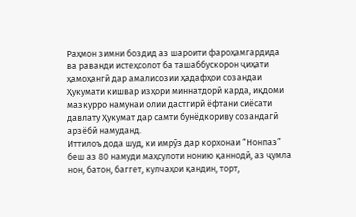Раҳмон зимни боздид аз шароити фароҳамгардида ва раванди истеҳсолот ба ташаббускорон ҷиҳати ҳамоҳангӣ дар амалисозии ҳадафҳои созандаи Ҳукумати кишвар изҳори миннатдорӣ карда, иқдоми мазкурро намунаи олии дастгирӣ ёфтани сиёсати давлату Ҳукумат дар самти бунёдкориву созандагӣ арзёбӣ намуданд.
Иттилоъ дода шуд, ки имрӯз дар корхонаи “Нонпаз” беш аз 80 намуди маҳсулоти нонию қаннодӣ, аз ҷумла нон, батон, баггет, кулчаҳои қандин, торт,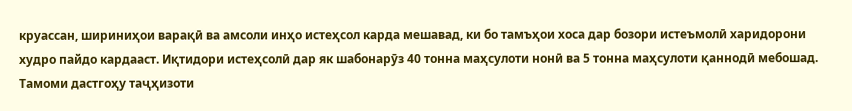круассан, шириниҳои варақӣ ва амсоли инҳо истеҳсол карда мешавад, ки бо тамъҳои хоса дар бозори истеъмолӣ харидорони худро пайдо кардааст. Иқтидори истеҳсолӣ дар як шабонарӯз 40 тонна маҳсулоти нонӣ ва 5 тонна маҳсулоти қаннодӣ мебошад.
Тамоми дастгоҳу таҷҳизоти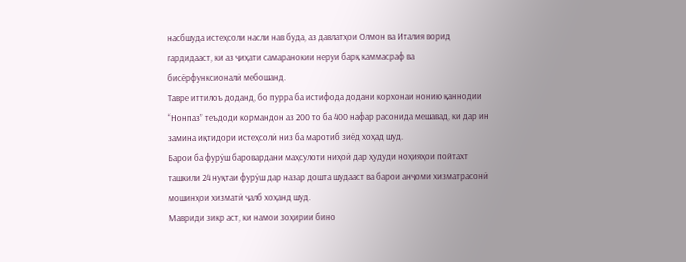насбшуда истеҳсоли насли нав буда, аз давлатҳои Олмон ва Италия ворид гардидааст, ки аз ҷиҳати самаранокии неруи барқ каммасраф ва бисёрфунксионалӣ мебошанд.
Тавре иттилоъ доданд, бо пурра ба истифода додани корхонаи нонию қаннодии “Нонпаз” теъдоди кормандон аз 200 то ба 400 нафар расонида мешавад, ки дар ин замина иқтидори истеҳсолӣ низ ба маротиб зиёд хоҳад шуд.
Барои ба фурӯш баровардани маҳсулоти ниҳоӣ дар ҳудуди ноҳияҳои пойтахт ташкили 24 нуқтаи фурӯш дар назар дошта шудааст ва барои анҷоми хизматрасонӣ мошинҳои хизматӣ ҷалб хоҳанд шуд.
Мавриди зикр аст, ки намои зоҳирии бино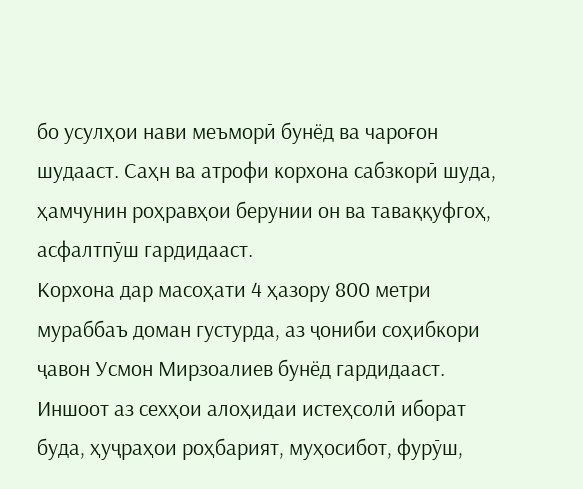бо усулҳои нави меъморӣ бунёд ва чароғон шудааст. Саҳн ва атрофи корхона сабзкорӣ шуда, ҳамчунин роҳравҳои берунии он ва таваққуфгоҳ, асфалтпӯш гардидааст.
Корхона дар масоҳати 4 ҳазору 800 метри мураббаъ доман густурда, аз ҷониби соҳибкори ҷавон Усмон Мирзоалиев бунёд гардидааст. Иншоот аз сехҳои алоҳидаи истеҳсолӣ иборат буда, ҳуҷраҳои роҳбарият, муҳосибот, фурӯш,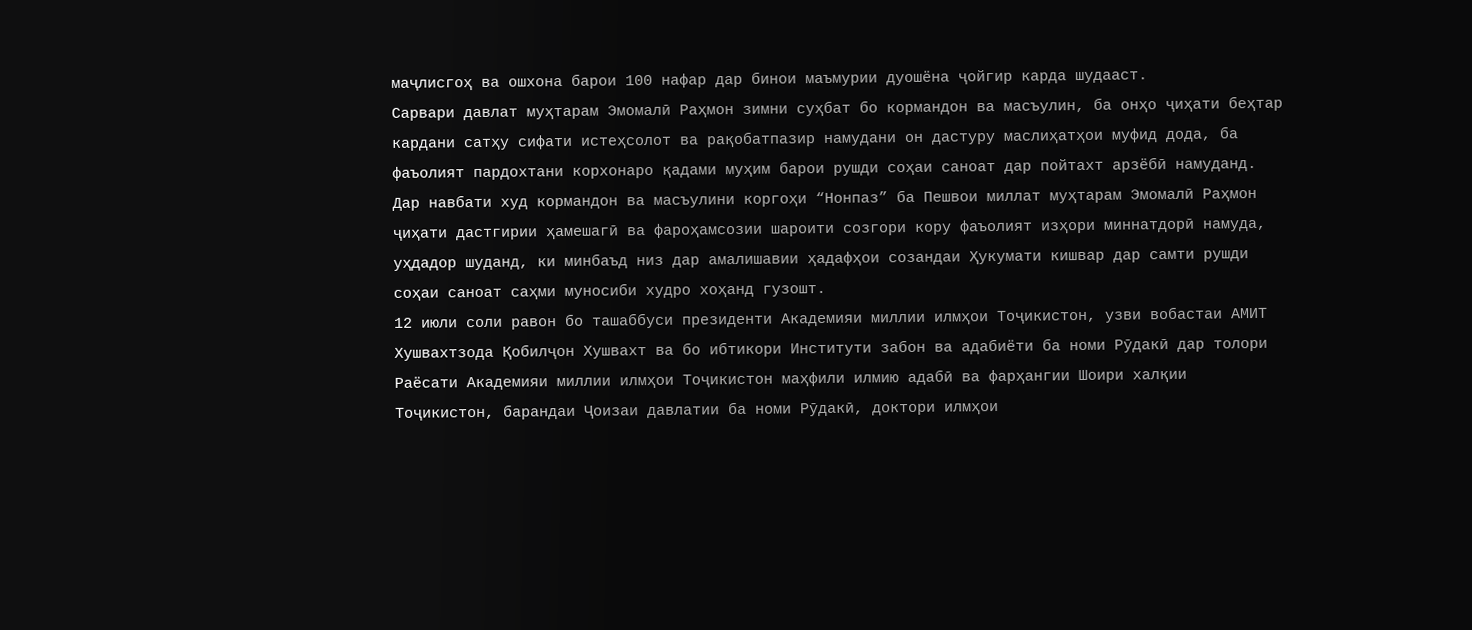маҷлисгоҳ ва ошхона барои 100 нафар дар бинои маъмурии дуошёна ҷойгир карда шудааст.
Сарвари давлат муҳтарам Эмомалӣ Раҳмон зимни суҳбат бо кормандон ва масъулин, ба онҳо ҷиҳати беҳтар кардани сатҳу сифати истеҳсолот ва рақобатпазир намудани он дастуру маслиҳатҳои муфид дода, ба фаъолият пардохтани корхонаро қадами муҳим барои рушди соҳаи саноат дар пойтахт арзёбӣ намуданд.
Дар навбати худ кормандон ва масъулини коргоҳи “Нонпаз” ба Пешвои миллат муҳтарам Эмомалӣ Раҳмон ҷиҳати дастгирии ҳамешагӣ ва фароҳамсозии шароити созгори кору фаъолият изҳори миннатдорӣ намуда, уҳдадор шуданд, ки минбаъд низ дар амалишавии ҳадафҳои созандаи Ҳукумати кишвар дар самти рушди соҳаи саноат саҳми муносиби худро хоҳанд гузошт.
12 июли соли равон бо ташаббуси президенти Академияи миллии илмҳои Тоҷикистон, узви вобастаи АМИТ Хушвахтзода Қобилҷон Хушвахт ва бо ибтикори Институти забон ва адабиёти ба номи Рӯдакӣ дар толори Раёсати Академияи миллии илмҳои Тоҷикистон маҳфили илмию адабӣ ва фарҳангии Шоири халқии Тоҷикистон, барандаи Ҷоизаи давлатии ба номи Рӯдакӣ, доктори илмҳои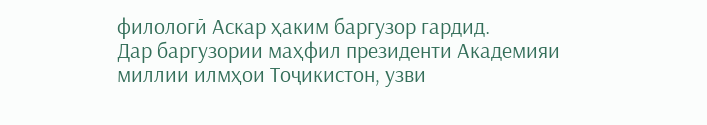филологӣ Аскар ҳаким баргузор гардид.
Дар баргузории маҳфил президенти Академияи миллии илмҳои Тоҷикистон, узви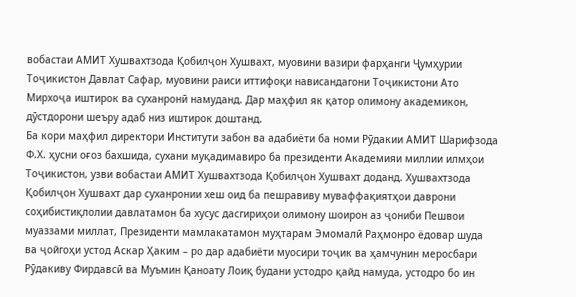вобастаи АМИТ Хушвахтзода Қобилҷон Хушвахт, муовини вазири фарҳанги Ҷумҳурии Тоҷикистон Давлат Сафар, муовини раиси иттифоқи нависандагони Тоҷикистони Ато Мирхоҷа иштирок ва суханронӣ намуданд. Дар маҳфил як қатор олимону академикон, дӯстдорони шеъру адаб низ иштирок доштанд.
Ба кори маҳфил директори Институти забон ва адабиёти ба номи Рӯдакии АМИТ Шарифзода Ф.Х. ҳусни оғоз бахшида, сухани муқадимавиро ба президенти Академияи миллии илмҳои Тоҷикистон, узви вобастаи АМИТ Хушвахтзода Қобилҷон Хушвахт доданд. Хушвахтзода Қобилҷон Хушвахт дар суханронии хеш оид ба пешравиву муваффақиятҳои даврони соҳибистиқлолии давлатамон ба хусус дасгириҳои олимону шоирон аз ҷониби Пешвои муаззами миллат, Президенти мамлакатамон муҳтарам Эмомалӣ Раҳмонро ёдовар шуда ва ҷойгоҳи устод Аскар Ҳаким – ро дар адабиёти муосири тоҷик ва ҳамчунин меросбари Рӯдакиву Фирдавсӣ ва Муъмин Қаноату Лоиқ будани устодро қайд намуда, устодро бо ин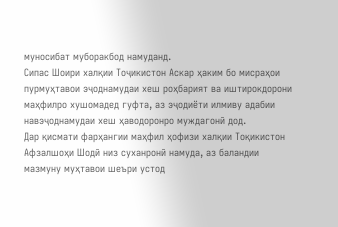муносибат муборакбод намуданд.
Сипас Шоири халқии Тоҷикистон Аскар ҳаким бо мисраҳои пурмуҳтавои эҷоднамудаи хеш роҳбарият ва иштирокдорони маҳфилро хушомадед гуфта, аз эҷодиёти илмиву адабии навэҷоднамудаи хеш ҳаводоронро муждагонӣ дод.
Дар қисмати фарҳангии маҳфил ҳофизи халқии Тоқикистон Афзалшоҳи Шодӣ низ суханронӣ намуда, аз баландии мазмуну муҳтавои шеъри устод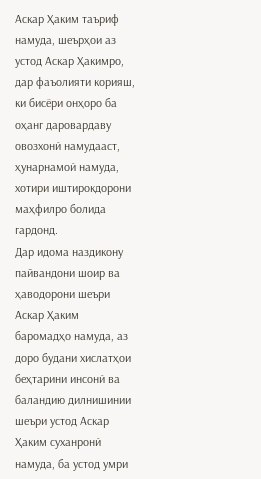Аскар Ҳаким таъриф намуда, шеърҳои аз устод Аскар Ҳакимро, дар фаъолияти корияш, ки бисёри онҳоро ба оҳанг даровардаву овозхонӣ намудааст, ҳунарнамоӣ намуда, хотири иштирокдорони маҳфилро болида гардонд.
Дар идома наздикону пайвандони шоир ва ҳаводорони шеъри Аскар Ҳаким баромадҳо намуда, аз доро будани хислатҳои беҳтарини инсонӣ ва баландию дилнишинии шеъри устод Аскар Ҳаким суханронӣ намуда, ба устод умри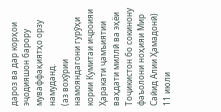дароз ва дар корҳои эҷодияшон барору муваффақиятҳо орзу намуданд.
(аз вохӯрии намояндагони гурӯҳи кории Кумитаи иҷроияи Ҳаракати ҷамъиятии ваҳдати миллӣ ва эҳёи Тоҷикистон бо сокинону фаъолони ноҳияи Мир Сайид Алии Ҳамадонӣ)
11 июли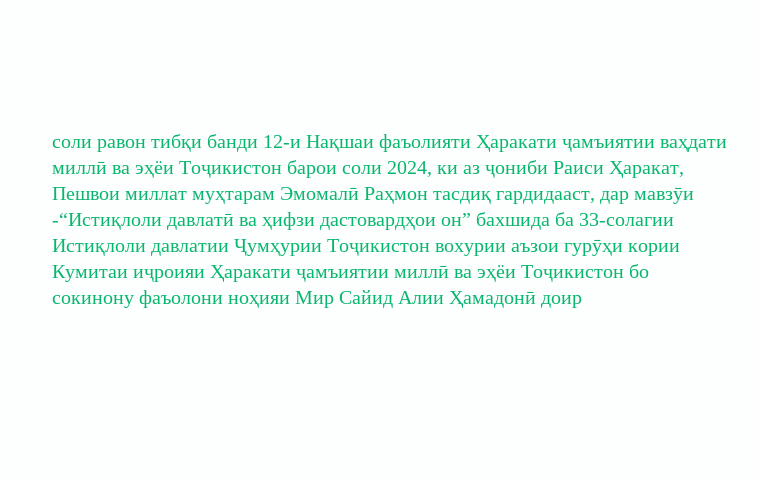соли равон тибқи банди 12-и Нақшаи фаъолияти Ҳаракати ҷамъиятии ваҳдати миллӣ ва эҳёи Тоҷикистон барои соли 2024, ки аз ҷониби Раиси Ҳаракат, Пешвои миллат муҳтарам Эмомалӣ Раҳмон тасдиқ гардидааст, дар мавзӯи -“Истиқлоли давлатӣ ва ҳифзи дастовардҳои он” бахшида ба 33-солагии Истиқлоли давлатии Ҷумҳурии Тоҷикистон вохурии аъзои гурӯҳи кории Кумитаи иҷроияи Ҳаракати ҷамъиятии миллӣ ва эҳёи Тоҷикистон бо сокинону фаъолони ноҳияи Мир Сайид Алии Ҳамадонӣ доир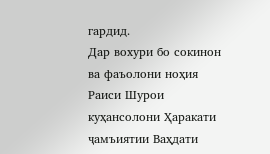гардид.
Дар вохури бо сокинон ва фаъолони ноҳия Раиси Шурои куҳансолони Ҳаракати ҷамъиятии Ваҳдати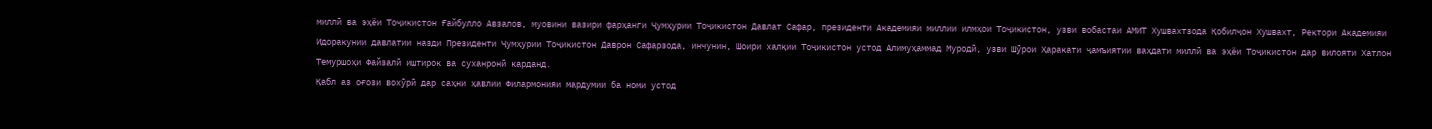миллӣ ва эҳёи Тоҷикистон Ғайбулло Авзалов, муовини вазири фарҳанги Ҷумҳурии Тоҷикистон Давлат Сафар, президенти Академияи миллии илмҳои Тоҷикистон, узви вобастаи АМИТ Хушвахтзода Қобилҷон Хушвахт, Ректори Академияи Идоракунии давлатии назди Президенти Ҷумҳурии Тоҷикистон Даврон Сафарзода, инчунин, Шоири халқии Тоҷикистон устод Алимуҳаммад Муродӣ, узви Шӯрои Ҳаракати ҷамъиятии ваҳдати миллӣ ва эҳёи Тоҷикистон дар вилояти Хатлон Темуршоҳи Файзалӣ иштирок ва суханронӣ карданд.
Қабл аз оғози вохӯрӣ дар саҳни ҳавлии Филармонияи мардумии ба номи устод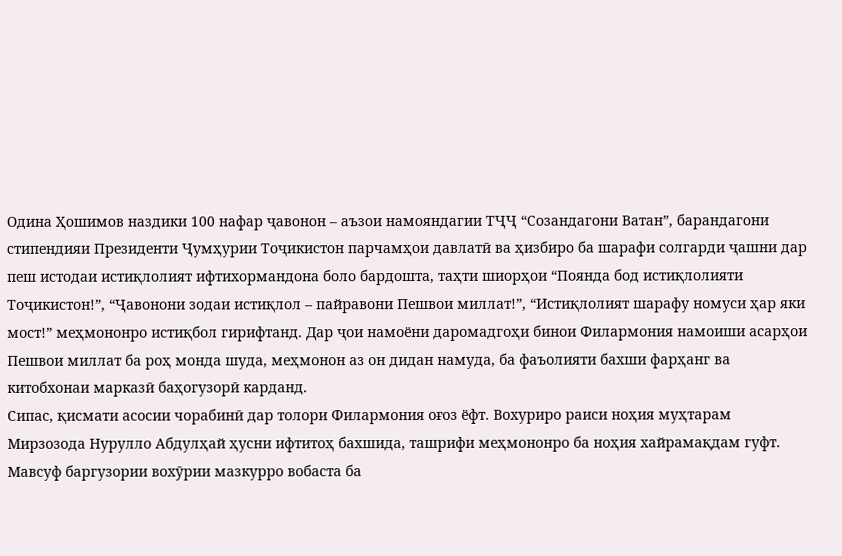Одина Ҳошимов наздики 100 нафар ҷавонон – аъзои намояндагии ТҶҶ “Созандагони Ватан”, барандагони стипендияи Президенти Ҷумҳурии Тоҷикистон парчамҳои давлатӣ ва ҳизбиро ба шарафи солгарди ҷашни дар пеш истодаи истиқлолият ифтихормандона боло бардошта, таҳти шиорҳои “Поянда бод истиқлолияти Тоҷикистон!”, “Ҷавонони зодаи истиқлол – пайравони Пешвои миллат!”, “Истиқлолият шарафу номуси ҳар яки мост!” меҳмононро истиқбол гирифтанд. Дар ҷои намоёни даромадгоҳи бинои Филармония намоиши асарҳои Пешвои миллат ба роҳ монда шуда, меҳмонон аз он дидан намуда, ба фаъолияти бахши фарҳанг ва китобхонаи марказӣ баҳогузорӣ карданд.
Сипас, қисмати асосии чорабинӣ дар толори Филармония оғоз ёфт. Вохуриро раиси ноҳия муҳтарам Мирзозода Нурулло Абдулҳай ҳусни ифтитоҳ бахшида, ташрифи меҳмононро ба ноҳия хайрамақдам гуфт. Мавсуф баргузории вохӯрии мазкурро вобаста ба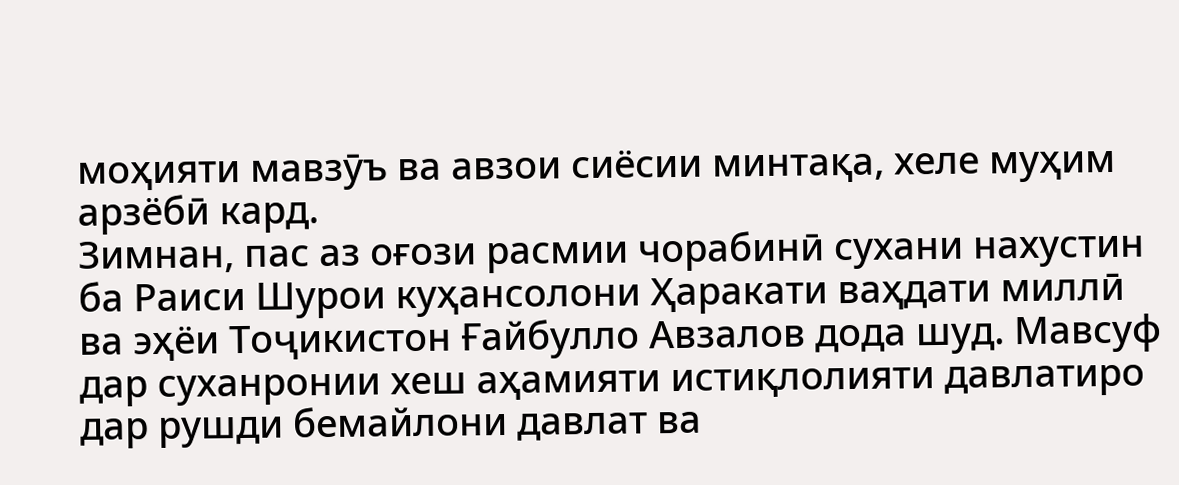моҳияти мавзӯъ ва авзои сиёсии минтақа, хеле муҳим арзёбӣ кард.
Зимнан, пас аз оғози расмии чорабинӣ сухани нахустин ба Раиси Шурои куҳансолони Ҳаракати ваҳдати миллӣ ва эҳёи Тоҷикистон Ғайбулло Авзалов дода шуд. Мавсуф дар суханронии хеш аҳамияти истиқлолияти давлатиро дар рушди бемайлони давлат ва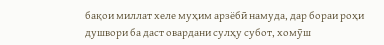бақои миллат хеле муҳим арзёбӣ намуда, дар бораи роҳи душвори ба даст овардани сулҳу субот, хомӯш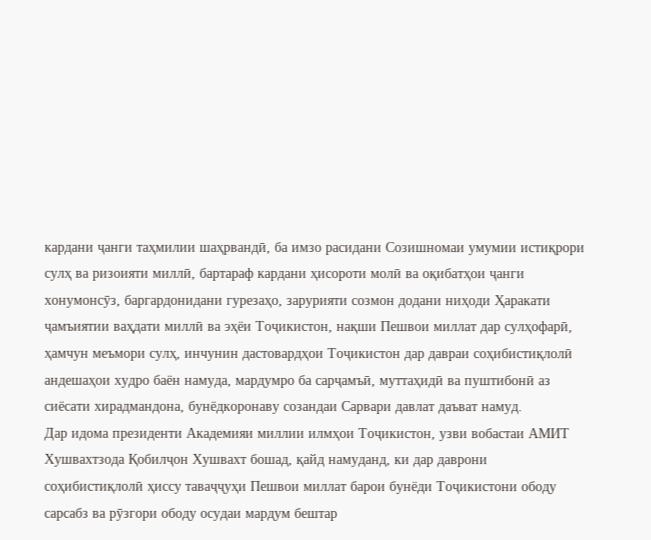кардани ҷанги таҳмилии шаҳрвандӣ, ба имзо расидани Созишномаи умумии истиқрори сулҳ ва ризоияти миллӣ, бартараф кардани ҳисороти молӣ ва оқибатҳои ҷанги хонумонсӯз, баргардонидани гурезаҳо, зарурияти созмон додани ниҳоди Ҳаракати ҷамъиятии ваҳдати миллӣ ва эҳёи Тоҷикистон, нақши Пешвои миллат дар сулҳофарӣ, ҳамчун меъмори сулҳ, инчунин дастовардҳои Тоҷикистон дар давраи соҳибистиқлолӣ андешаҳои худро баён намуда, мардумро ба сарҷамъӣ, муттаҳидӣ ва пуштибонӣ аз сиёсати хирадмандона, бунёдкоронаву созандаи Сарвари давлат даъват намуд.
Дар идома президенти Академияи миллии илмҳои Тоҷикистон, узви вобастаи АМИТ Хушвахтзода Қобилҷон Хушвахт бошад, қайд намуданд, ки дар даврони соҳибистиқлолӣ ҳиссу таваҷҷуҳи Пешвои миллат барои бунёди Тоҷикистони ободу сарсабз ва рӯзгори ободу осудаи мардум бештар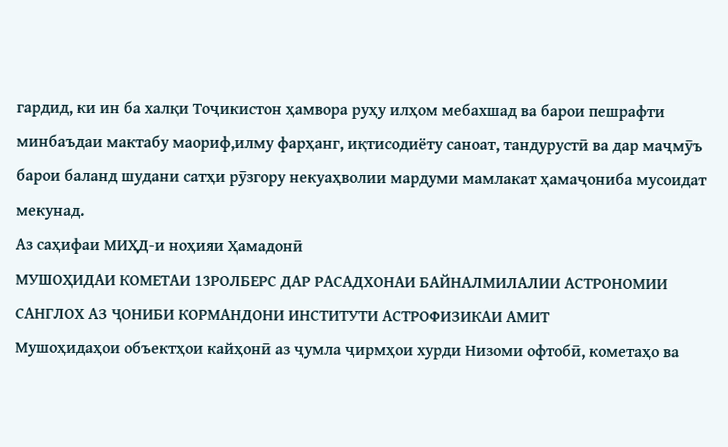гардид, ки ин ба халқи Тоҷикистон ҳамвора руҳу илҳом мебахшад ва барои пешрафти минбаъдаи мактабу маориф,илму фарҳанг, иқтисодиёту саноат, тандурустӣ ва дар маҷмӯъ барои баланд шудани сатҳи рӯзгору некуаҳволии мардуми мамлакат ҳамаҷониба мусоидат мекунад.
Аз саҳифаи МИҲД-и ноҳияи Ҳамадонӣ
МУШОҲИДАИ КОМЕТАИ 13РОЛБЕРС ДАР РАСАДХОНАИ БАЙНАЛМИЛАЛИИ АСТРОНОМИИ САНГЛОХ АЗ ҶОНИБИ КОРМАНДОНИ ИНСТИТУТИ АСТРОФИЗИКАИ АМИТ
Мушоҳидаҳои объектҳои кайҳонӣ аз ҷумла ҷирмҳои хурди Низоми офтобӣ, кометаҳо ва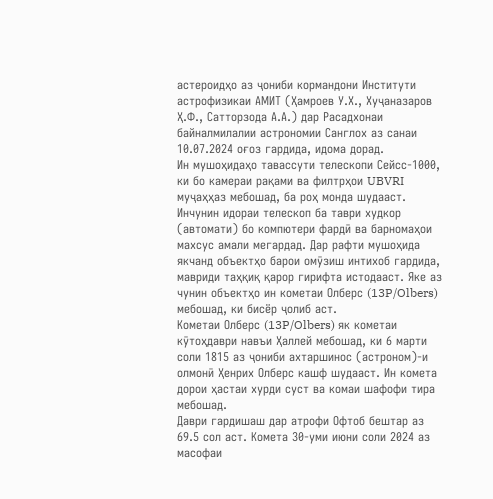астероидҳо аз ҷониби кормандони Институти астрофизикаи АМИТ (Ҳамроев У.Х., Хуҷаназаров Ҳ.Ф., Сатторзода А.А.) дар Расадхонаи байналмилалии астрономии Санглох аз санаи 10.07.2024 оғоз гардида, идома дорад.
Ин мушоҳидаҳо тавассути телескопи Сейсс-1000, ки бо камераи рақами ва филтрҳои UBVRI муҷаҳҳаз мебошад, ба роҳ монда шудааст. Инчунин идораи телескоп ба таври худкор (автомати) бо компютери фардӣ ва барномаҳои махсус амали мегардад. Дар рафти мушоҳида якчанд объектҳо барои омӯзиш интихоб гардида, мавриди таҳқиқ қарор гирифта истодааст. Яке аз чунин объектҳо ин кометаи Олберс (13P/Olbers) мебошад, ки бисёр ҷолиб аст.
Кометаи Олберс (13P/Olbers) як кометаи кӯтоҳдаври навъи Ҳаллей мебошад, ки 6 марти соли 1815 аз ҷониби ахтаршинос (астроном)-и олмонӣ Ҳенрих Олберс кашф шудааст. Ин комета дорои ҳастаи хурди суст ва комаи шафофи тира мебошад.
Даври гардишаш дар атрофи Офтоб бештар аз 69.5 сол аст. Комета 30-уми июни соли 2024 аз масофаи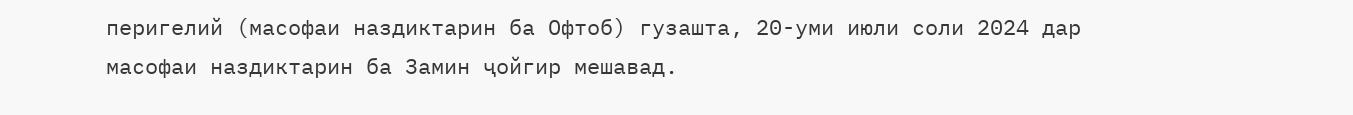перигелий (масофаи наздиктарин ба Офтоб) гузашта, 20-уми июли соли 2024 дар масофаи наздиктарин ба Замин ҷойгир мешавад.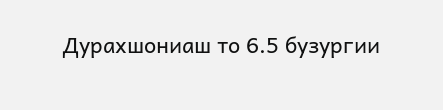Дурахшониаш то 6.5 бузургии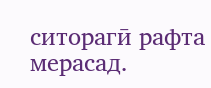ситорагӣ рафта мерасад.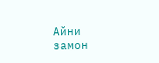Айни замон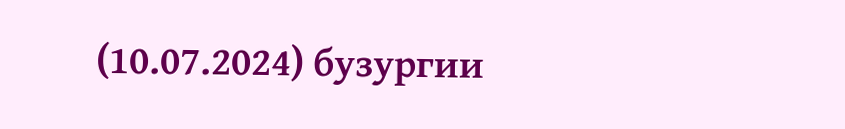(10.07.2024) бузургии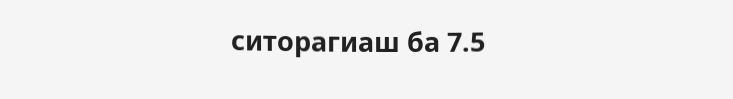ситорагиаш ба 7.5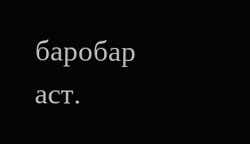баробар аст.